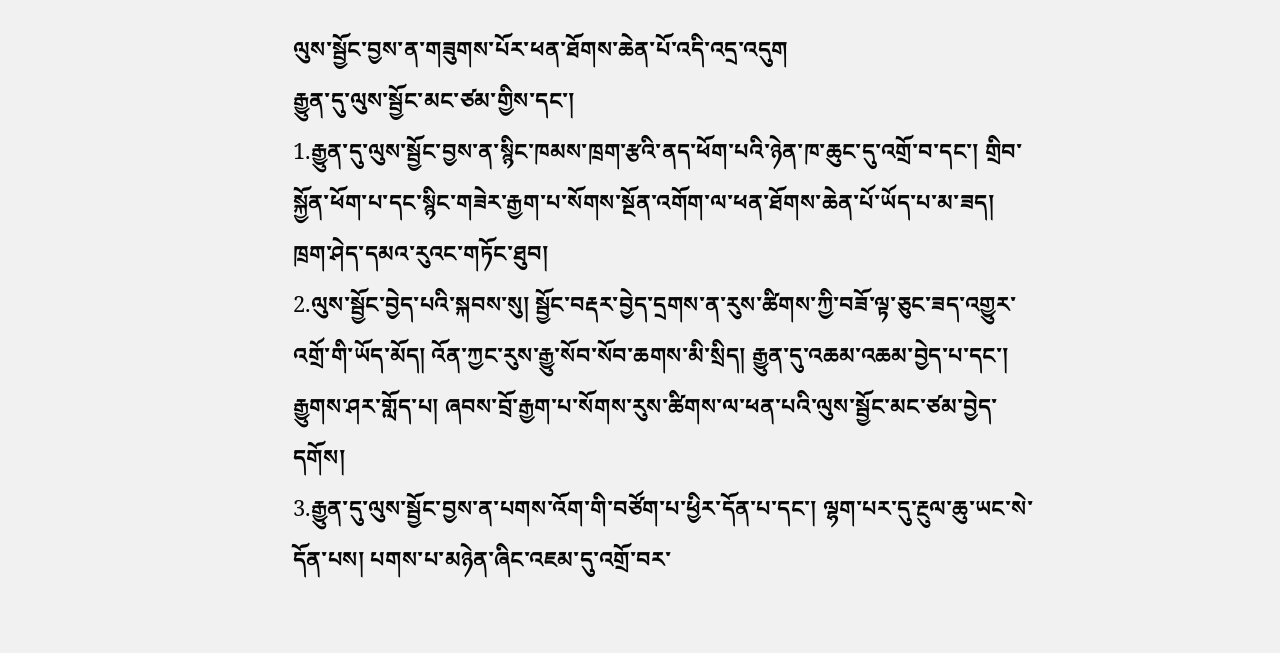ལུས་སྦྱོང་བྱས་ན་གཟུགས་པོར་ཕན་ཐོགས་ཆེན་པོ་འདི་འདྲ་འདུག
རྒྱུན་དུ་ལུས་སྦྱོང་མང་ཙམ་གྱིས་དང་།
1.རྒྱུན་དུ་ལུས་སྦྱོང་བྱས་ན་སྙིང་ཁམས་ཁྲག་རྩའི་ནད་ཕོག་པའི་ཉེན་ཁ་ཆུང་དུ་འགྲོ་བ་དང་། གྲིབ་སྐྱོན་ཕོག་པ་དང་སྙིང་གཟེར་རྒྱག་པ་སོགས་སྔོན་འགོག་ལ་ཕན་ཐོགས་ཆེན་པོ་ཡོད་པ་མ་ཟད། ཁྲག་ཤེད་དམའ་རུའང་གཏོང་ཐུབ།
2.ལུས་སྦྱོང་བྱེད་པའི་སྐབས་སུ། སྦྱོང་བརྡར་བྱེད་དྲགས་ན་རུས་ཚིགས་ཀྱི་བཟོ་ལྟ་ཅུང་ཟད་འགྱུར་འགྲོ་གི་ཡོད་མོད། འོན་ཀྱང་རུས་རྒྱུ་སོབ་སོབ་ཆགས་མི་སྲིད། རྒྱུན་དུ་འཆམ་འཆམ་བྱེད་པ་དང་། རྒྱུགས་ཤར་གློད་པ། ཞབས་བྲོ་རྒྱག་པ་སོགས་རུས་ཚིགས་ལ་ཕན་པའི་ལུས་སྦྱོང་མང་ཙམ་བྱེད་དགོས།
3.རྒྱུན་དུ་ལུས་སྦྱོང་བྱས་ན་པགས་འོག་གི་བཙོག་པ་ཕྱིར་དོན་པ་དང་། ལྷག་པར་དུ་རྔུལ་ཆུ་ཡང་སེ་དོན་པས། པགས་པ་མཉེན་ཞིང་འཇམ་དུ་འགྲོ་བར་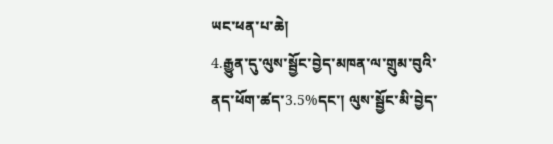ཡང་ཕན་པ་ཆེ།
4.རྒྱུན་དུ་ལུས་སྦྱོང་བྱེད་མཁན་ལ་གྲུམ་བུའི་ནད་ཕོག་ཚད་3.5%དང་། ལུས་སྦྱོང་མི་བྱེད་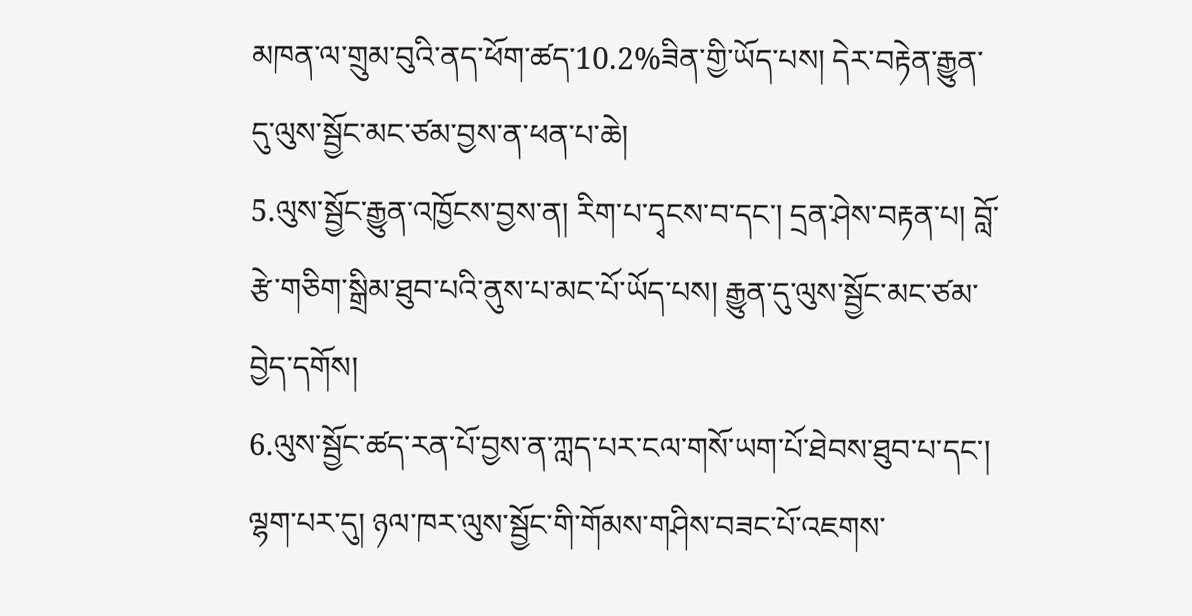མཁན་ལ་གྲུམ་བུའི་ནད་ཕོག་ཚད་10.2%ཟིན་གྱི་ཡོད་པས། དེར་བརྟེན་རྒྱུན་དུ་ལུས་སྦྱོང་མང་ཙམ་བྱས་ན་ཕན་པ་ཆེ།
5.ལུས་སྦྱོང་རྒྱུན་འཁྱོངས་བྱས་ན། རིག་པ་དྭངས་བ་དང་། དྲན་ཤེས་བརྟན་པ། བློ་རྩེ་གཅིག་སྒྲིམ་ཐུབ་པའི་ནུས་པ་མང་པོ་ཡོད་པས། རྒྱུན་དུ་ལུས་སྦྱོང་མང་ཙམ་བྱེད་དགོས།
6.ལུས་སྦྱོང་ཚད་རན་པོ་བྱས་ན་ཀླད་པར་ངལ་གསོ་ཡག་པོ་ཐེབས་ཐུབ་པ་དང་། ལྷག་པར་དུ། ཉལ་ཁར་ལུས་སྦྱོང་གི་གོམས་གཤིས་བཟང་པོ་འཇགས་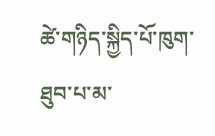ཚེ་གཉིད་སྐྱིད་པོ་ཁུག་ཐུབ་པ་མ་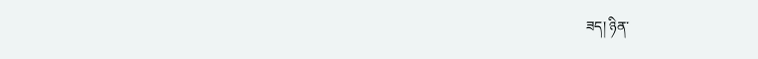ཟད། ཉིན་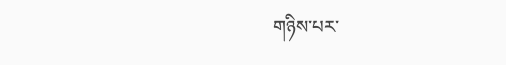གཉིས་པར་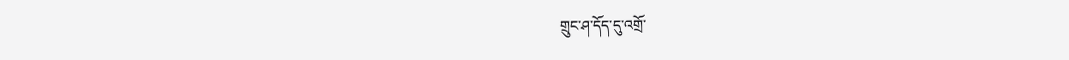གྲུང་ཤ་དོད་དུ་འགྲོ་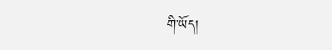གི་ཡོད།